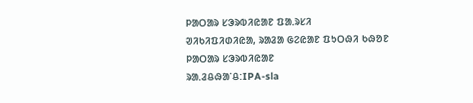ᱞᱟᱛᱟᱨ ᱥᱳᱨᱵᱤᱭᱟᱱ ᱯᱟᱹᱨᱥᱤ
ᱣᱤᱠᱤᱯᱤᱰᱤᱭᱟ, ᱨᱟᱲᱟ ᱜᱮᱭᱟᱱ ᱯᱩᱛᱷᱤ ᱠᱷᱚᱱ
ᱞᱟᱛᱟᱨ ᱥᱳᱨᱵᱤᱭᱟᱱ
ᱨᱟᱹᱲᱪᱷᱟᱸᱪ:IPA-sla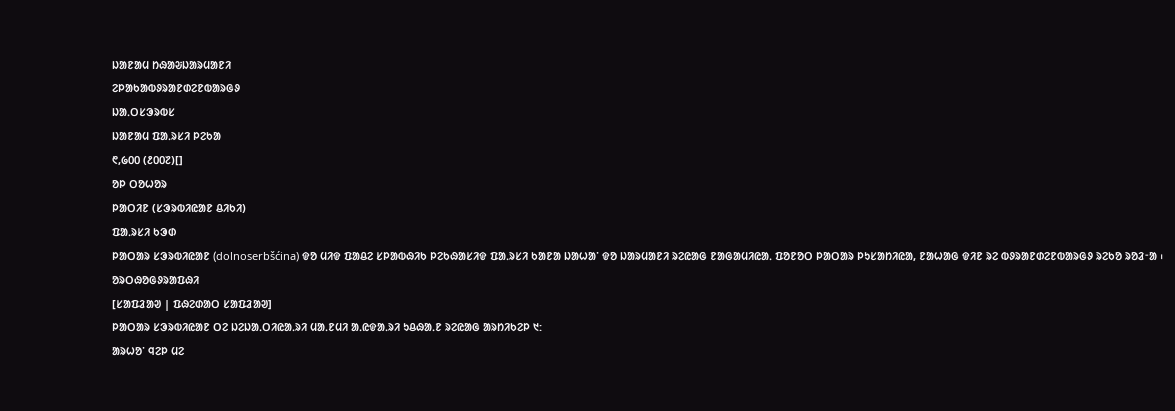ᱡᱟᱱᱟᱢ ᱴᱷᱟᱶᱡᱟᱨᱢᱟᱱᱤ
ᱮᱞᱟᱠᱟᱵᱽᱨᱟᱱᱰᱮᱱᱵᱟᱨᱜᱽ
ᱡᱟᱹᱛᱥᱳᱨᱵᱥ
ᱡᱟᱱᱟᱢ ᱯᱟᱹᱨᱥᱤ ᱞᱮᱠᱟ
᱖,᱙᱐᱐ (᱒᱐᱐᱗)[]
ᱚᱞ ᱛᱚᱦᱚᱨ
ᱞᱟᱛᱤᱱ (ᱥᱳᱨᱵᱤᱭᱟᱱ ᱪᱤᱠᱤ)
ᱯᱟᱹᱨᱥᱤ ᱠᱳᱰ
ᱞᱟᱛᱟᱨ ᱥᱳᱨᱵᱤᱭᱟᱱ (dolnoserbšćina) ᱫᱚ ᱢᱤᱫ ᱯᱟᱪᱮ ᱥᱞᱟᱵᱷᱤᱠ ᱞᱮᱠᱷᱟᱥᱤᱫ ᱯᱟᱹᱨᱥᱤ ᱠᱟᱱᱟ ᱡᱟᱦᱟᱸ ᱫᱚ ᱡᱟᱨᱢᱟᱱᱤ ᱨᱮᱭᱟᱜ ᱱᱟᱜᱟᱢᱤᱭᱟᱹ ᱯᱚᱱᱚᱛ ᱞᱟᱛᱟᱨ ᱞᱩᱥᱟᱴᱤᱭᱟ, ᱱᱟᱦᱟᱜ ᱫᱤᱱ ᱨᱮ ᱵᱽᱨᱟᱱᱰᱮᱱᱵᱟᱨᱜᱽ ᱨᱮᱠᱚ ᱨᱚᱲᱼᱟ ᱾
ᱚᱨᱛᱷᱚᱜᱽᱨᱟᱯᱷᱤ
[ᱥᱟᱯᱲᱟᱣ | ᱯᱷᱮᱰᱟᱛ ᱥᱟᱯᱲᱟᱣ]
ᱞᱟᱛᱟᱨ ᱥᱳᱨᱵᱤᱭᱟᱱ ᱛᱮ ᱡᱮᱡᱟᱹᱛᱤᱭᱟᱹᱨᱤ ᱢᱟᱹᱱᱢᱤ ᱟᱹᱭᱫᱟᱹᱨᱤ ᱩᱪᱷᱟᱹᱱ ᱨᱮᱭᱟᱜ ᱟᱨᱴᱤᱠᱮᱞ ᱑:
ᱟᱨᱦᱚᱸ ᱧᱮᱞ ᱢᱮ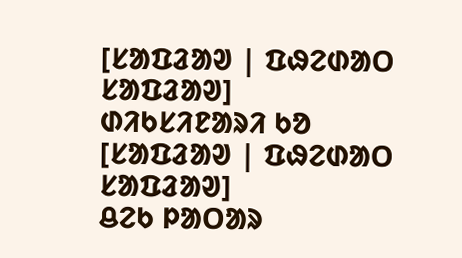[ᱥᱟᱯᱲᱟᱣ | ᱯᱷᱮᱰᱟᱛ ᱥᱟᱯᱲᱟᱣ]
ᱰᱤᱠᱥᱤᱱᱟᱨᱤ ᱠᱚ
[ᱥᱟᱯᱲᱟᱣ | ᱯᱷᱮᱰᱟᱛ ᱥᱟᱯᱲᱟᱣ]
ᱪᱮᱠ ᱞᱟᱛᱟᱨ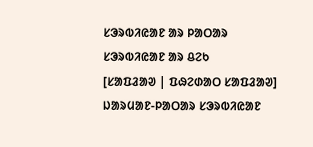ᱥᱳᱨᱵᱤᱭᱟᱱ ᱟᱨ ᱞᱟᱛᱟᱨ ᱥᱳᱨᱵᱤᱭᱟᱱ ᱟᱨ ᱪᱮᱠ
[ᱥᱟᱯᱲᱟᱣ | ᱯᱷᱮᱰᱟᱛ ᱥᱟᱯᱲᱟᱣ]
ᱡᱟᱨᱢᱟᱱ-ᱞᱟᱛᱟᱨ ᱥᱳᱨᱵᱤᱭᱟᱱ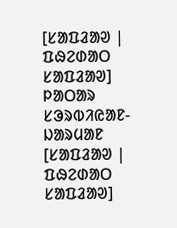[ᱥᱟᱯᱲᱟᱣ | ᱯᱷᱮᱰᱟᱛ ᱥᱟᱯᱲᱟᱣ]
ᱞᱟᱛᱟᱨ ᱥᱳᱨᱵᱤᱭᱟᱱ-ᱡᱟᱨᱢᱟᱱ
[ᱥᱟᱯᱲᱟᱣ | ᱯᱷᱮᱰᱟᱛ ᱥᱟᱯᱲᱟᱣ]